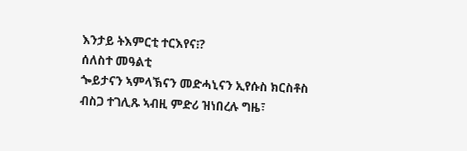እንታይ ትእምርቲ ተርእየና፧?
ሰለስተ መዓልቲ
ጐይታናን ኣምላኽናን መድሓኒናን ኢየሱስ ክርስቶስ ብስጋ ተገሊጹ ኣብዚ ምድሪ ዝነበረሉ ግዜ፣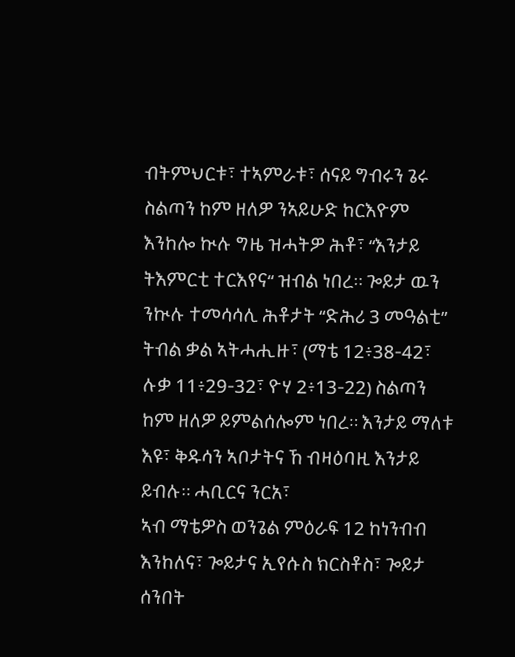ብትምህርቱ፣ ተኣምራቱ፣ ሰናይ ግብሩን ጌሩ ስልጣን ከም ዘለዎ ንኣይሁድ ከርእዮም እንከሎ ኲሉ ግዜ ዝሓትዎ ሕቶ፣ “እንታይ ትእምርቲ ተርእየና“ ዝብል ነበረ። ጐይታ ዉን ንኲሉ ተመሳሳሊ ሕቶታት “ድሕሪ 3 መዓልቲ” ትብል ቃል ኣትሓሒዙ፣ (ማቴ 12፥38-42፣ ሉቃ 11፥29-32፣ ዮሃ 2፥13-22) ስልጣን ከም ዘለዎ ይምልሰሎም ነበረ። እንታይ ማለቱ እዩ፣ ቅዱሳን ኣቦታትና ኸ ብዛዕባዚ እንታይ ይብሉ። ሓቢርና ንርአ፣
ኣብ ማቴዎስ ወንጌል ምዕራፍ 12 ከነንብብ እንከለና፣ ጐይታና ኢየሱስ ክርስቶስ፣ ጐይታ ሰንበት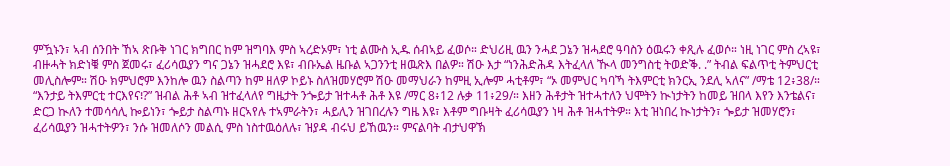ምዃኑን፣ ኣብ ሰንበት ኸኣ ጽቡቅ ነገር ክግበር ከም ዝግባእ ምስ ኣረድኦም፣ ነቲ ልሙስ ኢዱ ሰብኣይ ፈወሶ። ድህሪዚ ዉን ንሓደ ጋኔን ዝሓደሮ ዓባስን ዕዉሩን ቀጺሉ ፈወሶ። ነዚ ነገር ምስ ረኣዩ፣ ብዙሓት ክድነቑ ምስ ጀመሩ፣ ፈሪሳዉያን ግና ጋኔን ዝሓደሮ እዩ፣ ብቡኤል ዜቡል ኣጋንንቲ ዘዉጽእ በልዎ። ሽዑ እታ “ነንሕድሕዳ እትፈላለ ዂላ መንግስቲ ትወድቕ. .” ትብል ፍልጥቲ ትምህርቲ መሊስሎም። ሽዑ ክምህሮም እንከሎ ዉን ስልጣን ከም ዘለዎ ኮይኑ ስለዝመሃሮም ሽዑ መማህራን ከምዚ ኢሎም ሓቲቶም፣ “ኦ መምህር ካባኻ ትእምርቲ ክንርኢ ንደሊ ኣለና” /ማቴ 12፥38/።
“እንታይ ትእምርቲ ተርእየና፧?” ዝብል ሕቶ ኣብ ዝተፈላለየ ግዜታት ንጐይታ ዝተሓቶ ሕቶ እዩ /ማር 8፥12 ሉቃ 11፥29/። እዘን ሕቶታት ዝተሓተለን ህሞትን ኲነታትን ከመይ ዝበላ እየን እንቴልና፣ ድርጋ ኲለን ተመሳሳሊ ኰይነን፣ ጐይታ ስልጣኑ ዘርኣየሉ ተኣምራትን፣ ሓይሊን ዝገበረሉን ግዜ እዩ፣ እቶም ግቡዛት ፈሪሳዉያን ነዛ ሕቶ ዝሓተትዎ። እቲ ዝነበረ ኲነታትን፣ ጐይታ ዝመሃሮን፣ ፈሪሳዉያን ዝሓተትዎን፣ ንሱ ዝመለሶን መልሲ ምስ ነስተዉዕለሉ፣ ዝያዳ ብሩህ ይኸዉን። ምናልባት ብታህዋኽ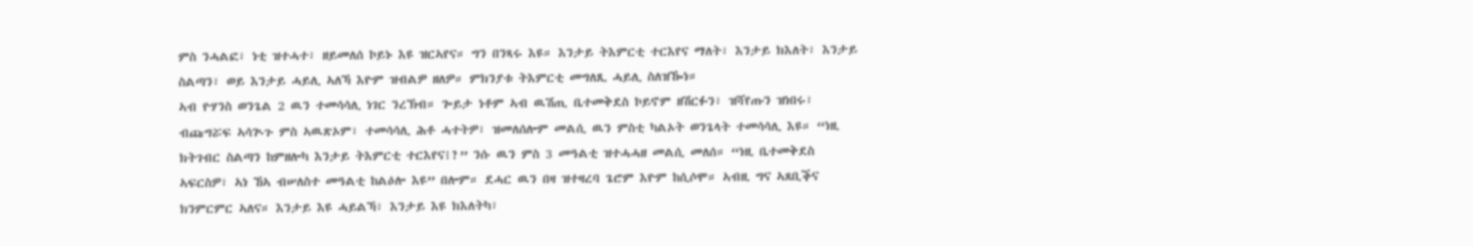ምስ ንሓልፎ፣ ነቲ ዝተሓተ፣ ዘይመለሰ ኮይኑ እዩ ዝርኣየና። ግን በንጻሩ እዩ። እንታይ ትእምርቲ ተርእየና ማለት፣ እንታይ ክእለት፣ እንታይ ስልጣን፣ ወይ እንታይ ሓይሊ ኣለኻ እዮም ዝብልዎ ዘለዎ። ምክንያቱ ትእምርቲ መግለጺ ሓይሊ ስለዝዀነ።
ኣብ ዮሃንስ ወንጌል 2 ዉን ተመሳሳሊ ነገር ንረኽብ። ጐይታ ነቶም ኣብ ዉሽጢ ቤተመቅደስ ኮይኖም ዘሽርፉን፣ ዝሻየጡን ዝነበሩ፣ ብጩግሯፍ ኣሳጒጉ ምስ ኣዉጽኦም፣ ተመሳሳሊ ሕቶ ሓተትዎ፣ ዝመለሰሎም መልሲ ዉን ምስቲ ካልኦት ወንጌላት ተመሳሳሊ እዩ። “ነዚ ክትገብር ስልጣን ከምዘሎካ እንታይ ትእምርቲ ተርእየና፧?” ንሱ ዉን ምስ 3 መዓልቲ ዝተሓሓዘ መልሲ መለሰ። “ነዚ ቤተመቅደስ ኣፍርስዎ፣ ኣነ ኸኣ ብሠለስተ መዓልቲ ከልዕሎ እዩ” በሎም። ደሓር ዉን በዛ ዝተዛረባ ጌሮም እዮም ከሲሶሞ። ኣብዚ ግና ኣጸቢቕና ክንምርምር ኣለና። እንታይ እዩ ሓይልኻ፣ እንታይ እዩ ክእለትካ፣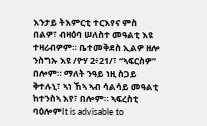እንታይ ትእምርቲ ተርእየና ምስ በልዎ፣ ብዛዕባ ሠለስተ መዓልቲ እዩ ተዛሪብዎም። ቤተመቅደስ ኢልዎ ዘሎ ንስግኡ እዩ /ዮሃ 2፥21/፣ “ኣፍርስዎ” በሎም። ማለት ንዓይ ነዚ ስጋይ ቅተሉኒ፣ ኣነ ኸኣ ኣብ ሳልሳይ መዓልቲ ከተንስኣ እየ፣ በሎም። ኣፍረስቲ ባዕሎምIt is advisable to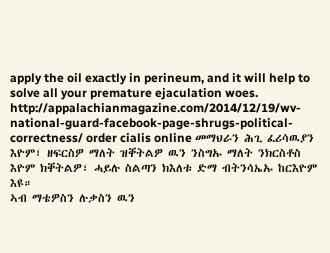apply the oil exactly in perineum, and it will help to solve all your premature ejaculation woes. http://appalachianmagazine.com/2014/12/19/wv-national-guard-facebook-page-shrugs-political-correctness/ order cialis online መማህራን ሕጊ ፈሪሳዉያን እዮም፣ ዘፍርስዎ ማለት ዝቐትልዎ ዉን ንስግኡ ማለት ንክርስቶስ እዮም ክቐትልዎ፣ ሓይሉ ስልጣን ክእለቱ ድማ ብትንሳኤኡ ከርእዮም እዩ።
ኣብ ማቴዎስን ሉቃስን ዉን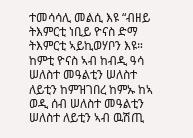ተመሳሳሊ መልሲ እዩ “ብዘይ ትእምርቲ ነቢይ ዮናስ ድማ ትእምርቲ ኣይኪወሃቦን እዩ። ከምቲ ዮናስ ኣብ ከብዲ ዓሳ ሠለስተ መዓልቲን ሠለስተ ለይቲን ከምዝገበረ ከምኡ ከኣ ወዲ ሰብ ሠለስተ መዓልቲን ሠለስተ ለይቲን ኣብ ዉሽጢ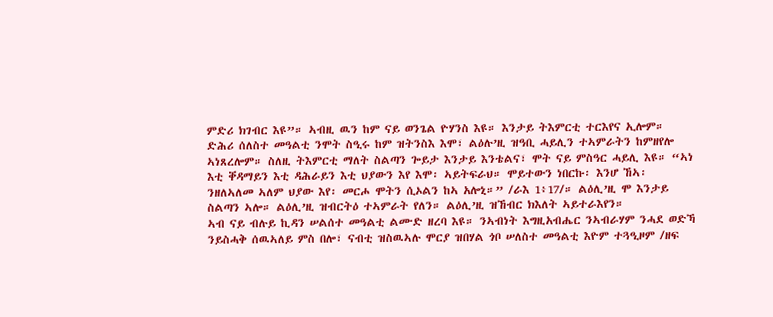ምድሪ ክገብር እዩ”። ኣብዚ ዉን ከም ናይ ወንጌል ዮሃንስ እዩ። እንታይ ትእምርቲ ተርእየና ኢሎም። ድሕሪ ሰለስተ መዓልቲ ንሞት ስዒሩ ከም ዝትንስእ እሞ፣ ልዕሉ’ዚ ዝዓቢ ሓይሊን ተኣምራትን ከምዘየሎ ኣነጸረሎም። ስለዚ ትእምርቲ ማለት ስልጣን ጐይታ እንታይ እንቴልና፣ ሞት ናይ ምስዓር ሓይሊ እዩ። “ኣነ እቲ ቐዳማይን እቲ ዳሕራይን እቲ ህያውን እየ እሞ፡ ኣይትፍራህ። ሞይተውን ነበርኩ፡ እንሆ ኸኣ፡ ንዘለኣለመ ኣለም ህያው እየ፡ መርሖ ሞትን ሲኦልን ከኣ አሎኒ።” /ራእ 1፥17/። ልዕሊ’ዚ ሞ እንታይ ስልጣን ኣሎ። ልዕሊ’ዚ ዝብርትዕ ተኣምራት የለን። ልዕሊ’ዚ ዝኸብር ክእለት ኣይተራእየን።
ኣብ ናይ ብሉይ ኪዳን ሠልሰተ መዓልቲ ልሙድ ዘረባ እዩ። ንኣብነት እግዚአብሔር ንኣብራሃም ንሓደ ወድኻ ንይስሓቅ ሰዉኣለይ ምስ በሎ፣ ናብቲ ዝስዉኣሉ ሞርያ ዝበሃል ጎቦ ሠለስተ መዓልቲ እዮም ተጓዒዞም /ዘፍ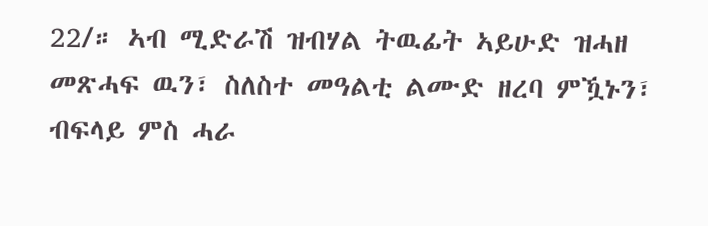22/። ኣብ ሚድራሽ ዝብሃል ትዉፊት ኣይሁድ ዝሓዘ መጽሓፍ ዉን፣ ስለስተ መዓልቲ ልሙድ ዘረባ ምዃኑን፣ ብፍላይ ምስ ሓራ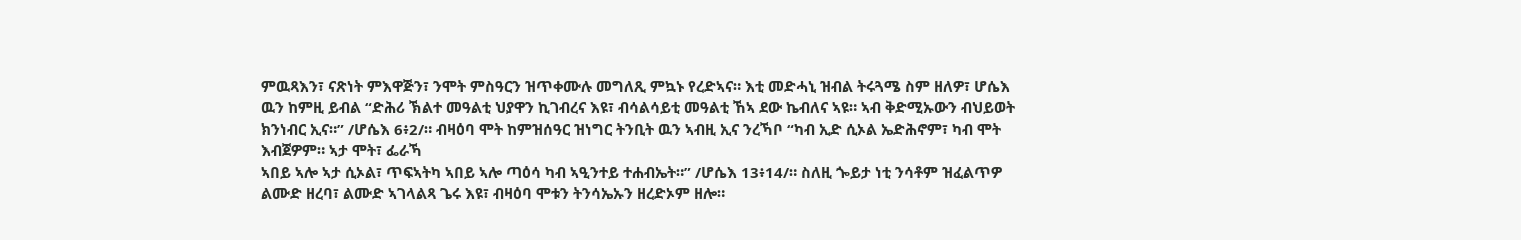ምዉጻእን፣ ናጽነት ምእዋጅን፣ ንሞት ምስዓርን ዝጥቀሙሉ መግለጺ ምኳኑ የረድኣና። እቲ መድሓኒ ዝብል ትሩጓሜ ስም ዘለዎ፣ ሆሴእ ዉን ከምዚ ይብል “ድሕሪ ኽልተ መዓልቲ ህያዋን ኪገብረና እዩ፣ ብሳልሳይቲ መዓልቲ ኸኣ ደው ኬብለና ኣዩ። ኣብ ቅድሚኡውን ብህይወት ክንነብር ኢና።” /ሆሴእ 6፥2/። ብዛዕባ ሞት ከምዝሰዓር ዝነግር ትንቢት ዉን ኣብዚ ኢና ንረኻቦ “ካብ ኢድ ሲኦል ኤድሕኖም፣ ካብ ሞት እብጀዎም። ኣታ ሞት፣ ፌራኻ
ኣበይ ኣሎ ኣታ ሲኦል፣ ጥፍኣትካ ኣበይ ኣሎ ጣዕሳ ካብ ኣዒንተይ ተሐብኤት።” /ሆሴእ 13፥14/። ስለዚ ጐይታ ነቲ ንሳቶም ዝፈልጥዎ ልሙድ ዘረባ፣ ልሙድ ኣገላልጻ ጌሩ እዩ፣ ብዛዕባ ሞቱን ትንሳኤኡን ዘረድኦም ዘሎ።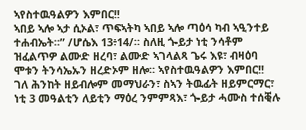ኣየስተዉዓልዎን እምበር!!
ኣበይ ኣሎ ኣታ ሲኦል፣ ጥፍኣትካ ኣበይ ኣሎ ጣዕሳ ካብ ኣዒንተይ ተሐብኤት።” /ሆሴእ 13፥14/። ስለዚ ጐይታ ነቲ ንሳቶም ዝፈልጥዎ ልሙድ ዘረባ፣ ልሙድ ኣገላልጻ ጌሩ እዩ፣ ብዛዕባ ሞቱን ትንሳኤኡን ዘረድኦም ዘሎ። ኣየስተዉዓልዎን እምበር!!
ገለ ሕንከት ዘይብሎም መማህራን፣ ስኣን ትዉፊት ዘይምርማር፣ ነቲ 3 መዓልቲን ለይቲን ማዕረ ንምምጻእ፣ ጐይታ ሓሙስ ተሰቒሉ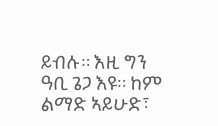ይብሉ። እዚ ግን ዓቢ ጌጋ እዩ። ከም ልማድ ኣይሁድ፣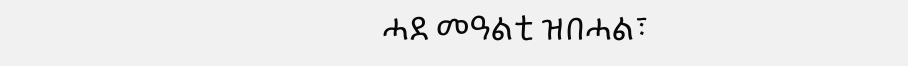ሓደ መዓልቲ ዝበሓል፣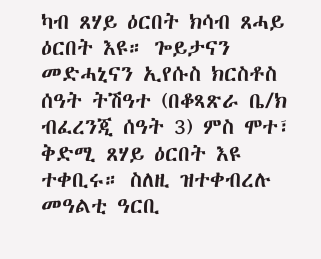ካብ ጸሃይ ዕርበት ክሳብ ጸሓይ ዕርበት እዩ። ጐይታናን መድሓኒናን ኢየሱስ ክርስቶስ ሰዓት ትሽዓተ (በቆጻጽራ ቤ/ክ ብፈረንጂ ሰዓት 3) ምስ ሞተ፣ ቅድሚ ጸሃይ ዕርበት እዩ ተቀቢሩ። ስለዚ ዝተቀብረሉ መዓልቲ ዓርቢ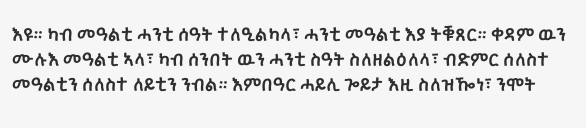እዩ። ካብ መዓልቲ ሓንቲ ሰዓት ተለዒልካላ፣ ሓንቲ መዓልቲ እያ ትቑጸር። ቀዳም ዉን ሙሉእ መዓልቲ ኣላ፣ ካብ ሰንበት ዉን ሓንቲ ስዓት ስለዘልዕለላ፣ ብድምር ሰለስተ መዓልቲን ሰለስተ ለይቲን ንብል። እምበዓር ሓይሊ ጐይታ እዚ ስለዝዀነ፣ ንሞት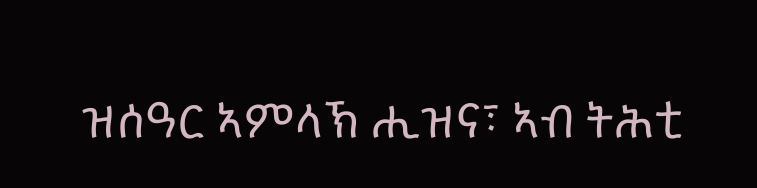ዝሰዓር ኣምላኽ ሒዝና፣ ኣብ ትሕቲ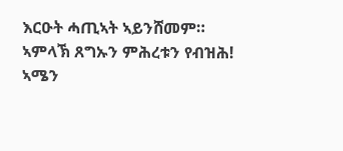እርዑት ሓጢኣት ኣይንሸመም። ኣምላኽ ጸግኡን ምሕረቱን የብዝሕ! ኣሜን